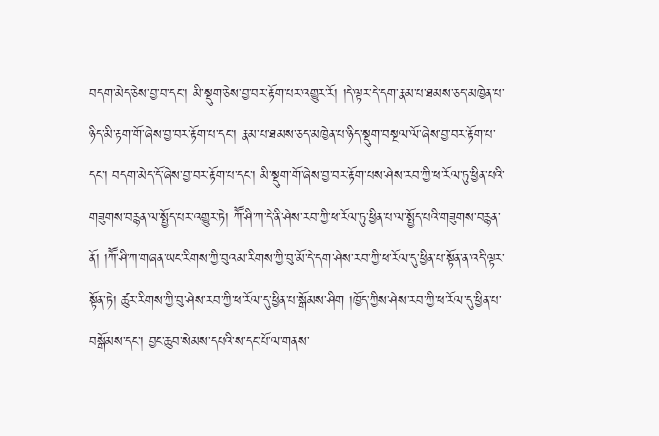བདག་མེད་ཅེས་བྱ་བ་དང་། མི་སྡུག་ཅེས་བྱ་བར་རྟོག་པར་འགྱུར་རོ། །དེ་ལྟར་དེ་དག་རྣམ་པ་ཐམས་ཅད་མཁྱེན་པ་ཉིད་མི་རྟག་གོ་ཞེས་བྱ་བར་རྟོག་པ་དང་། རྣམ་པ་ཐམས་ཅད་མཁྱེན་པ་ཉིད་སྡུག་བསྔལ་ལོ་ཞེས་བྱ་བར་རྟོག་པ་དང་། བདག་མེད་དོ་ཞེས་བྱ་བར་རྟོག་པ་དང་། མི་སྡུག་གོ་ཞེས་བྱ་བར་རྟོག་པས་ཤེས་རབ་ཀྱི་ཕ་རོལ་ཏུ་ཕྱིན་པའི་གཟུགས་བརྙན་ལ་སྤྱོད་པར་འགྱུར་ཏེ། ཀཽ་ཤི་ཀ་དེ་ནི་ཤེས་རབ་ཀྱི་ཕ་རོལ་ཏུ་ཕྱིན་པ་ལ་སྤྱོད་པའི་གཟུགས་བརྙན་ནོ། །ཀཽ་ཤི་ཀ་གཞན་ཡང་རིགས་ཀྱི་བུའམ་རིགས་ཀྱི་བུ་མོ་དེ་དག་ཤེས་རབ་ཀྱི་ཕ་རོལ་དུ་ཕྱིན་པ་སྟོན་ན་འདི་ལྟར་སྟོན་ཏེ། ཚུར་རིགས་ཀྱི་བུ་ཤེས་རབ་ཀྱི་ཕ་རོལ་དུ་ཕྱིན་པ་སྒོམས་ཤིག །ཁྱོད་ཀྱིས་ཤེས་རབ་ཀྱི་ཕ་རོལ་དུ་ཕྱིན་པ་བསྒོམས་དང་། བྱང་ཆུབ་སེམས་དཔའི་ས་དང་པོ་ལ་གནས་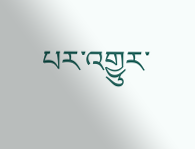པར་འགྱུར་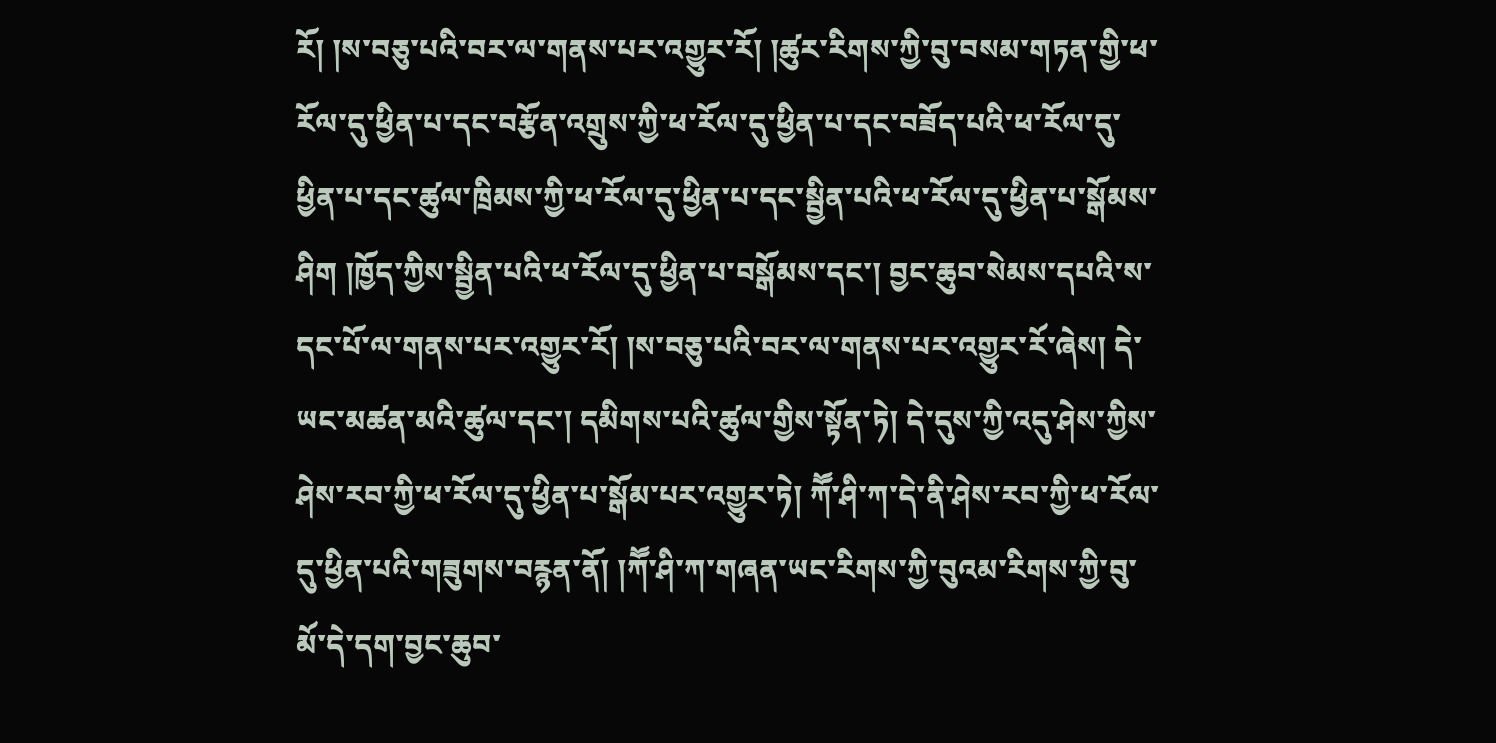རོ། །ས་བཅུ་པའི་བར་ལ་གནས་པར་འགྱུར་རོ། །ཚུར་རིགས་ཀྱི་བུ་བསམ་གཏན་གྱི་ཕ་རོལ་དུ་ཕྱིན་པ་དང་བརྩོན་འགྲུས་ཀྱི་ཕ་རོལ་དུ་ཕྱིན་པ་དང་བཟོད་པའི་ཕ་རོལ་དུ་ཕྱིན་པ་དང་ཚུལ་ཁྲིམས་ཀྱི་ཕ་རོལ་དུ་ཕྱིན་པ་དང་སྦྱིན་པའི་ཕ་རོལ་དུ་ཕྱིན་པ་སྒོམས་ཤིག །ཁྱོད་ཀྱིས་སྦྱིན་པའི་ཕ་རོལ་དུ་ཕྱིན་པ་བསྒོམས་དང་། བྱང་ཆུབ་སེམས་དཔའི་ས་དང་པོ་ལ་གནས་པར་འགྱུར་རོ། །ས་བཅུ་པའི་བར་ལ་གནས་པར་འགྱུར་རོ་ཞེས། དེ་ཡང་མཚན་མའི་ཚུལ་དང་། དམིགས་པའི་ཚུལ་གྱིས་སྟོན་ཏེ། དེ་དུས་ཀྱི་འདུ་ཤེས་ཀྱིས་ཤེས་རབ་ཀྱི་ཕ་རོལ་དུ་ཕྱིན་པ་སྒོམ་པར་འགྱུར་ཏེ། ཀཽ་ཤི་ཀ་དེ་ནི་ཤེས་རབ་ཀྱི་ཕ་རོལ་དུ་ཕྱིན་པའི་གཟུགས་བརྙན་ནོ། །ཀཽ་ཤི་ཀ་གཞན་ཡང་རིགས་ཀྱི་བུའམ་རིགས་ཀྱི་བུ་མོ་དེ་དག་བྱང་ཆུབ་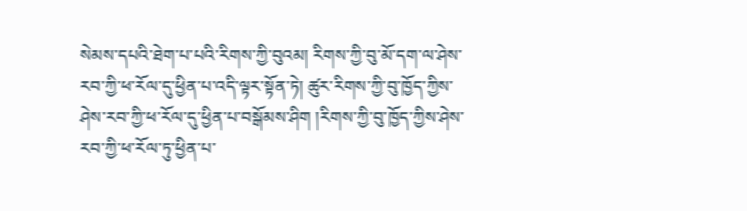སེམས་དཔའི་ཐེག་པ་པའི་རིགས་ཀྱི་བུའམ། རིགས་ཀྱི་བུ་མོ་དག་ལ་ཤེས་རབ་ཀྱི་ཕ་རོལ་དུ་ཕྱིན་པ་འདི་ལྟར་སྟོན་ཏེ། ཚུར་རིགས་ཀྱི་བུ་ཁྱོད་ཀྱིས་ཤེས་རབ་ཀྱི་ཕ་རོལ་དུ་ཕྱིན་པ་བསྒོམས་ཤིག །རིགས་ཀྱི་བུ་ཁྱོད་ཀྱིས་ཤེས་རབ་ཀྱི་ཕ་རོལ་ཏུ་ཕྱིན་པ་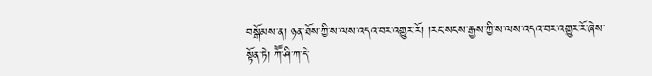བསྒོམས་ན། ཉན་ཐོས་ཀྱི་ས་ལས་འདའ་བར་འགྱུར་རོ། །རང་སངས་རྒྱས་ཀྱི་ས་ལས་འདའ་བར་འགྱུར་རོ་ཞེས་སྟོན་ཏེ། ཀཽ་ཤི་ཀ་དེ་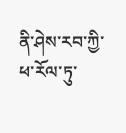ནི་ཤེས་རབ་ཀྱི་ཕ་རོལ་ཏུ་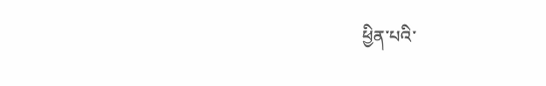ཕྱིན་པའི་